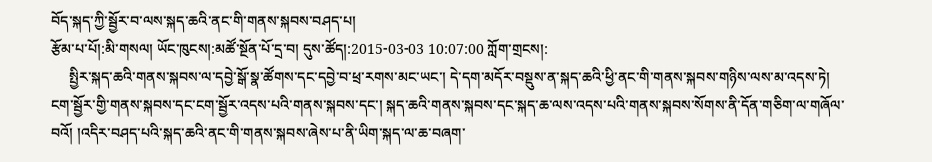བོད་སྐད་ཀྱི་སྦྱོར་བ་ལས་སྐད་ཆའི་ནང་གི་གནས་སྐབས་བཤད་པ།
རྩོམ་པ་པོ།:མི་གསལ། ཡོང་ཁུངས།:མཚོ་སྔོན་པོ་དྲ་བ། དུས་ཚོད།:2015-03-03 10:07:00 ཀློག་གྲངས།:
     སྤྱིར་སྐད་ཆའི་གནས་སྐབས་ལ་དབྱེ་སྒོ་སྣ་ཚོགས་དང་དབྱེ་བ་ཕྲ་རགས་མང་ཡང་། དེ་དག་མདོར་བསྡུས་ན་སྐད་ཆའི་ཕྱི་ནང་གི་གནས་སྐབས་གཉིས་ལས་མ་འདས་ཏེ།  ངག་སྦྱོར་གྱི་གནས་སྐབས་དང་ངག་སྦྱོར་འདས་པའི་གནས་སྐབས་དང་། སྐད་ཆའི་གནས་སྐབས་དང་སྐད་ཆ་ལས་འདས་པའི་གནས་སྐབས་སོགས་ནི་དོན་གཅིག་ལ་གཞོལ་བའོ། །འདིར་བཤད་པའི་སྐད་ཆའི་ནང་གི་གནས་སྐབས་ཞེས་པ་ནི་ཡིག་སྐད་ལ་ཆ་བཞག་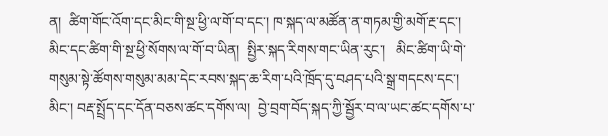ན།  ཚིག་གོང་འོག་དང་མིང་གི་སྔ་ཕྱི་ལ་གོ་བ་དང་། ཁ་སྐད་ལ་མཚོན་ན་གཏམ་གྱི་མགོ་རྔ་དང་།  མིང་དང་ཚིག་གི་སྔ་ཕྱི་སོགས་ལ་གོ་བ་ཡིན།  སྤྱིར་སྐད་རིགས་གང་ཡིན་རུང་།   མིང་ཚིག་ཡི་གེ་གསུམ་སྟེ་ཚོགས་གསུམ་མམ་དེང་རབས་སྐད་ཆ་རིག་པའི་ཁྲོད་དུ་བཤད་པའི་སྒྲ་གདངས་དང་།  མིང་། བརྡ་སྤྲོད་དང་དོན་བཅས་ཚང་དགོས་ལ།  བྱེ་བྲག་བོད་སྐད་ཀྱི་སྦྱོར་བ་ལ་ཡང་ཚང་དགོས་པ་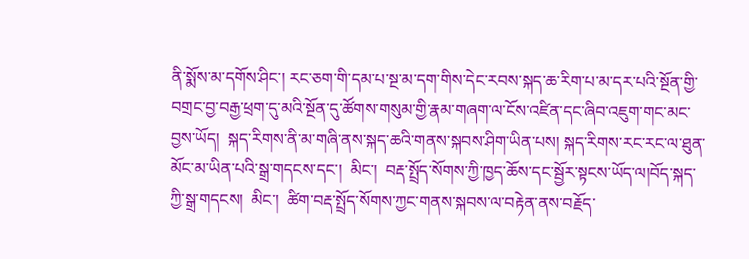ནི་སྨོས་མ་དགོས་ཤིང་། རང་ཅག་གི་དམ་པ་སྔ་མ་དག་གིས་དེང་རབས་སྐད་ཆ་རིག་པ་མ་དར་པའི་སྔོན་གྱི་བགྲང་བྱ་བརྒྱ་ཕྲག་དུ་མའི་སྔོན་དུ་ཚོགས་གསུམ་གྱི་རྣམ་གཞག་ལ་ངོས་འཛིན་དང་ཞིབ་འཇུག་གང་མང་བྱས་ཡོད།  སྐད་རིགས་ནི་མ་གཞི་ནས་སྐད་ཆའི་གནས་སྐབས་ཤིག་ཡིན་པས། སྐད་རིགས་རང་རང་ལ་ཐུན་མོང་མ་ཡིན་པའི་སྒྲ་གདངས་དང་།  མིང་།  བརྡ་སྤྲོད་སོགས་ཀྱི་ཁྱད་ཆོས་དང་སྦྱོར་སྟངས་ཡོད་ལ།བོད་སྐད་ཀྱི་སྒྲ་གདངས།  མིང་།  ཚིག་བརྡ་སྤྲོད་སོགས་ཀྱང་གནས་སྐབས་ལ་བརྟེན་ནས་བརྗོད་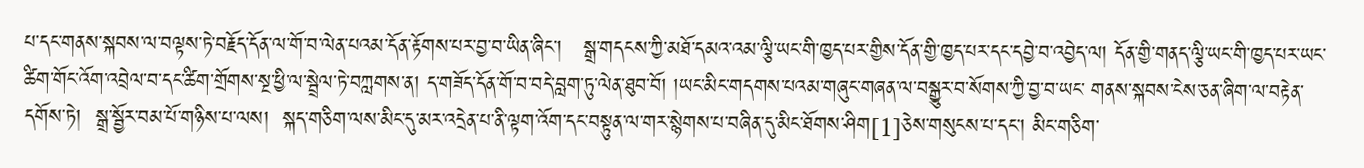པ་དང་གནས་སྐབས་ལ་བལྟས་ཏེ་བརྗོད་དོན་ལ་གོ་བ་ལེན་པའམ་དོན་རྟོགས་པར་བྱ་བ་ཡིན་ཞིང་།   སྒྲ་གདངས་ཀྱི་མཐོ་དམའ་འམ་ལྕི་ཡང་གི་ཁྱད་པར་གྱིས་དོན་གྱི་ཁྱད་པར་དང་དབྱེ་བ་འབྱེད་ལ། དོན་གྱི་གནད་ལྕི་ཡང་གི་ཁྱད་པར་ཡང་ཚིག་གོང་འོག་འབྲེལ་བ་དང་ཚིག་གྲོགས་སྔ་ཕྱི་ལ་སྦྲེལ་ཏེ་བཀླགས་ན། ད་གཟོད་དོན་གོ་བ་བདེ་བླག་ཏུ་ལེན་ཐུབ་བོ། །ཡང་མིང་གདགས་པའམ་གཞུང་གཞན་ལ་བསྒྱུར་བ་སོགས་ཀྱི་བྱ་བ་ཡང་ གནས་སྐབས་ངེས་ཅན་ཞིག་ལ་བརྟེན་དགོས་ཏེ།  སྒྲ་སྦྱོར་བམ་པོ་གཉིས་པ་ལས།  སྐད་གཅིག་ལས་མིང་དུ་མར་འདྲེན་པ་ནི་ལྟག་འོག་དང་བསྟུན་ལ་གར་སྙེགས་པ་བཞིན་དུ་མིང་ཐོགས་ཤིག[1]ཅེས་གསུངས་པ་དང་། མིང་གཅིག་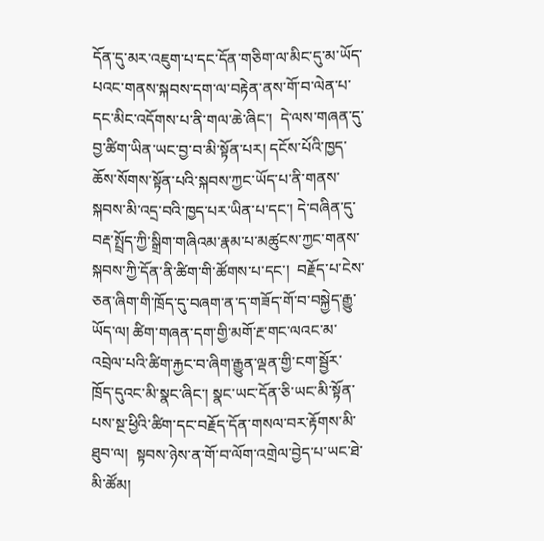དོན་དུ་མར་འཇུག་པ་དང་དོན་གཅིག་ལ་མིང་དུ་མ་ཡོད་པའང་གནས་སྐབས་དག་ལ་བརྟེན་ནས་གོ་བ་ལེན་པ་དང་མིང་འདོགས་པ་ནི་གལ་ཆེ་ཞིང་།  དེ་ལས་གཞན་དུ་བྱ་ཚིག་ཡིན་ཡང་བྱ་བ་མི་སྟོན་པར། དངོས་པོའི་ཁྱད་ཆོས་སོགས་སྟོན་པའི་སྐབས་ཀྱང་ཡོད་པ་ནི་གནས་སྐབས་མི་འདྲ་བའི་ཁྱད་པར་ཡིན་པ་དང་། དེ་བཞིན་དུ་བརྡ་སྤྲོད་ཀྱི་སྒྲིག་གཞིའམ་རྣམ་པ་མཚུངས་ཀྱང་གནས་སྐབས་ཀྱི་དོན་ནི་ཚིག་གི་ཚོགས་པ་དང་།  བརྗོད་པ་ངེས་ཅན་ཞིག་གི་ཁྲོད་དུ་བཞག་ན་ད་གཟོད་གོ་བ་བསྐྱེད་རྒྱུ་ཡོད་ལ། ཚིག་གཞན་དག་གྱི་མགོ་རྔ་གང་ལའང་མ་འབྲེལ་པའི་ཚིག་རྐྱང་བ་ཞིག་རྒྱུན་ལྡན་གྱི་ངག་སྦྱོར་ཁྲོད་དུའང་མི་སྣང་ཞིང་། སྣང་ཡང་དོན་ཅི་ཡང་མི་སྟོན་པས་སྔ་ཕྱིའི་ཚིག་དང་བརྗོད་དོན་གསལ་བར་རྟོགས་མི་ཐུབ་ལ།  སྟབས་ཉེས་ན་གོ་བ་ལོག་འགྲེལ་བྱེད་པ་ཡང་ཐེ་མི་ཚོམ།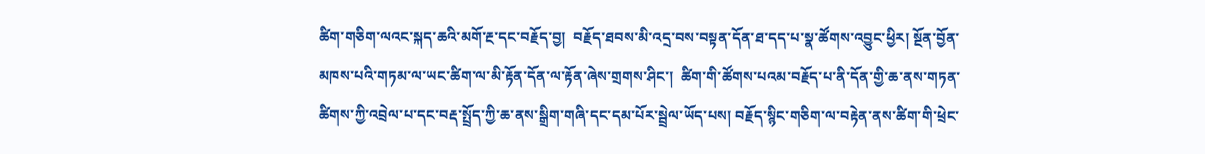ཚིག་གཅིག་ལའང་སྐད་ཆའི་མགོ་རྔ་དང་བརྗོད་བྱ།  བརྗོད་ཐབས་མི་འདྲ་བས་བསྟན་དོན་ཐ་དད་པ་སྣ་ཚོགས་འབྱུང་ཕྱིར། སྔོན་བྱོན་མཁས་པའི་གཏམ་ལ་ཡང་ཚིག་ལ་མི་རྟོན་དོན་ལ་རྟོན་ཞེས་གྲགས་ཤིང་།  ཚིག་གི་ཚོགས་པའམ་བརྗོད་པ་ནི་དོན་གྱི་ཆ་ནས་གཏན་ཚིགས་ཀྱི་འབྲེལ་པ་དང་བརྡ་སྤྲོད་ཀྱི་ཆ་ནས་སྒྲིག་གཞི་དང་དམ་པོར་སྦྲེལ་ཡོད་པས། བརྗོད་སྙིང་གཅིག་ལ་བརྟེན་ནས་ཚིག་གི་ཕྲེང་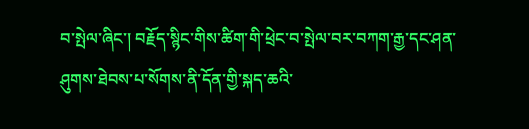བ་སྤེལ་ཞིང་། བརྗོད་སྙིང་གིས་ཚིག་གི་ཕྲེང་བ་སྤེལ་བར་བཀག་རྒྱ་དང་ཤན་ཤུགས་ཐེབས་པ་སོགས་ནི་དོན་གྱི་སྐད་ཆའི་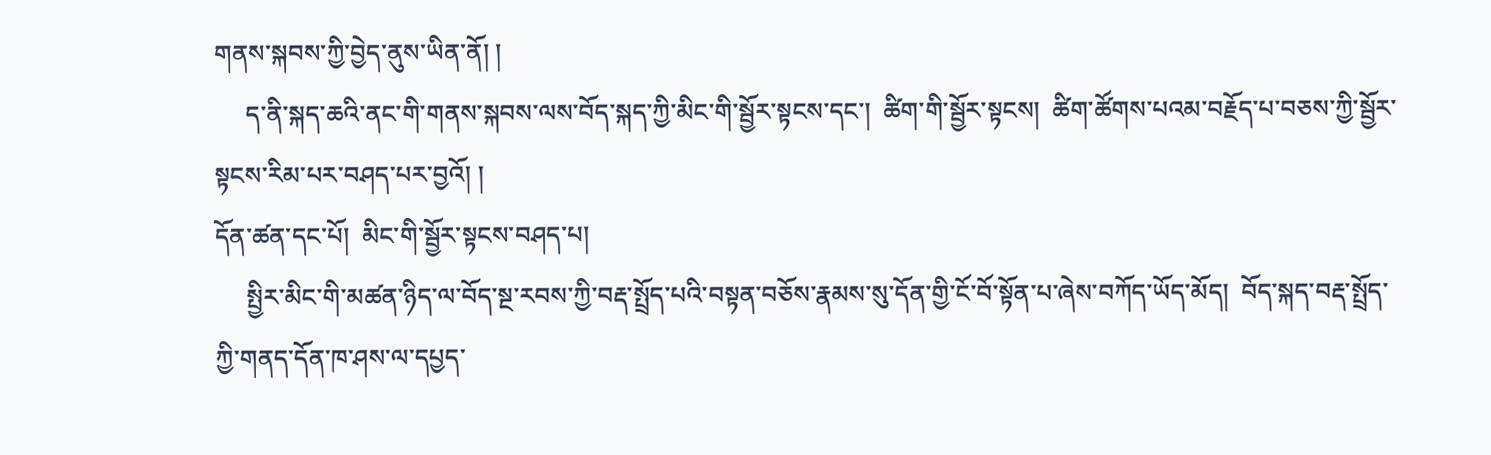གནས་སྐབས་ཀྱི་བྱེད་ནུས་ཡིན་ནོ། །
     ད་ནི་སྐད་ཆའི་ནང་གི་གནས་སྐབས་ལས་བོད་སྐད་ཀྱི་མིང་གི་སྦྱོར་སྟངས་དང་།  ཚིག་གི་སྦྱོར་སྟངས།  ཚིག་ཚོགས་པའམ་བརྗོད་པ་བཅས་ཀྱི་སྦྱོར་སྟངས་རིམ་པར་བཤད་པར་བྱའོ། །
དོན་ཚན་དང་པོ།  མིང་གི་སྦྱོར་སྟངས་བཤད་པ།
     སྤྱིར་མིང་གི་མཚན་ཉིད་ལ་བོད་སྔ་རབས་ཀྱི་བརྡ་སྤྲོད་པའི་བསྟན་བཅོས་རྣམས་སུ་དོན་གྱི་ངོ་བོ་སྟོན་པ་ཞེས་བཀོད་ཡོད་མོད།  བོད་སྐད་བརྡ་སྤྲོད་ཀྱི་གནད་དོན་ཁ་ཤས་ལ་དཔྱད་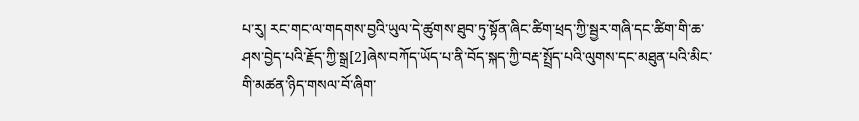པ་རུ། རང་གང་ལ་གདགས་བྱའི་ཡུལ་དེ་ཚུགས་ཐུབ་ཏུ་སྟོན་ཞིང་ཚིག་ཕྲད་ཀྱི་སྦྱར་གཞི་དང་ཚིག་གི་ཆ་ཤས་བྱེད་པའི་རྗོད་ཀྱི་སྒྲ[2]ཞེས་བཀོད་ཡོད་པ་ནི་བོད་སྐད་ཀྱི་བརྡ་སྤྲོད་པའི་ལུགས་དང་མཐུན་པའི་མིང་གི་མཚན་ཉིད་གསལ་བོ་ཞིག་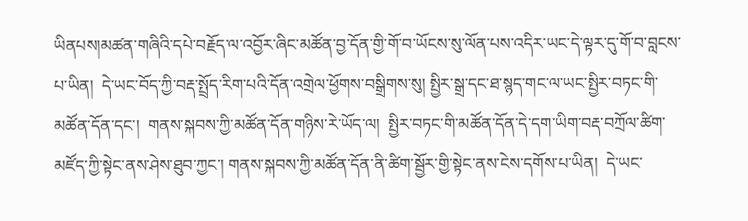ཡིནཔས།མཚན་གཞིའི་དཔེ་བརྗོད་ལ་འབྱོར་ཞིང་མཚོན་བྱ་དོན་གྱི་གོ་བ་ཡོངས་སུ་ལོན་པས་འདིར་ཡང་དེ་ལྟར་དུ་གོ་བ་བླངས་པ་ཡིན།  དེ་ཡང་བོད་ཀྱི་བརྡ་སྤྲོད་རིག་པའི་དོན་འགྲེལ་ཕྱོགས་བསྒྲིགས་སུ། སྤྱིར་སྒྲ་དང་ཐ་སྙད་གང་ལ་ཡང་སྤྱིར་བཏང་གི་མཚོན་དོན་དང་།  གནས་སྐབས་ཀྱི་མཚོན་དོན་གཉིས་རེ་ཡོད་ལ།  སྤྱིར་བཏང་གི་མཚོན་དོན་དེ་དག་ཡིག་བརྡ་བཀྲོལ་ཚིག་མཛོད་ཀྱི་སྟེང་ནས་ཤེས་ཐུབ་ཀྱང་། གནས་སྐབས་ཀྱི་མཚོན་དོན་ནི་ཚིག་སྦྱོར་གྱི་སྟེང་ནས་ངེས་དགོས་པ་ཡིན།  དེ་ཡང་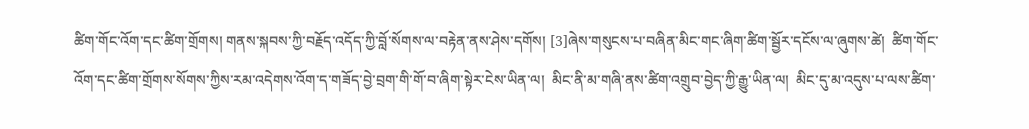ཚིག་གོང་འོག་དང་ཚིག་གྲོགས། གནས་སྐབས་ཀྱི་བརྗོད་འདོད་ཀྱི་བློ་སོགས་ལ་བརྟེན་ནས་ཤེས་དགོས། [3]ཞེས་གསུངས་པ་བཞིན་མིང་གང་ཞིག་ཚིག་སྦྱོར་དངོས་ལ་ཞུགས་ཚེ།  ཚིག་གོང་འོག་དང་ཚིག་གྲོགས་སོགས་ཀྱིས་རམ་འདེགས་འོག་ད་གཟོད་བྱེ་བྲག་གི་གོ་བ་ཞིག་སྟེར་ངེས་ཡིན་ལ།  མིང་ནི་མ་གཞི་ནས་ཚིག་འགྲུབ་བྱེད་ཀྱི་རྒྱུ་ཡིན་ལ།  མིང་དུ་མ་འདུས་པ་ལས་ཚིག་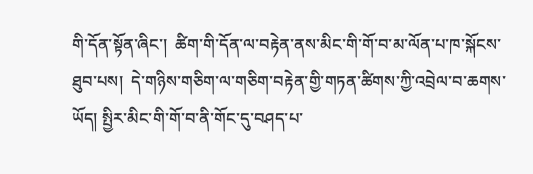གི་དོན་སྟོན་ཞིང་།  ཚིག་གི་དོན་ལ་བརྟེན་ནས་མིང་གི་གོ་བ་མ་ལོན་པ་ཁ་སྐོངས་ཐུབ་པས།  དེ་གཉིས་གཅིག་ལ་གཅིག་བརྟེན་གྱི་གཏན་ཚིགས་ཀྱི་འབྲེལ་བ་ཆགས་ཡོད། སྤྱིར་མིང་གི་གོ་བ་ནི་གོང་དུ་བཤད་པ་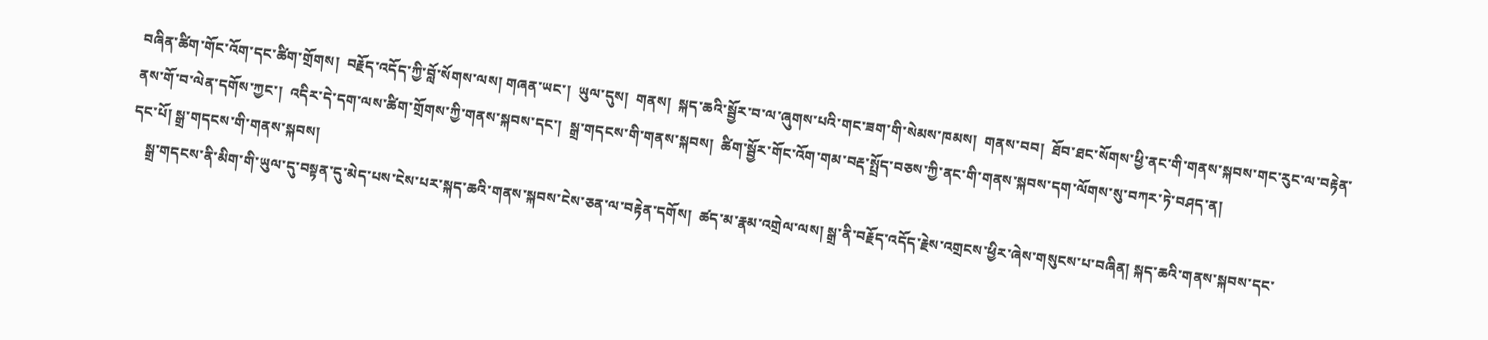བཞིན་ཚིག་གོང་འོག་དང་ཚིག་གྲོགས།  བརྗོད་འདོད་ཀྱི་བློ་སོགས་ལས། གཞན་ཡང་།  ཡུལ་དུས།  གནས།  སྐད་ཆའི་སྦྱོར་བ་ལ་ཞུགས་པའི་གང་ཟག་གི་སེམས་ཁམས།  གནས་བབ།  ཐོབ་ཐང་སོགས་ཕྱི་ནང་གི་གནས་སྐབས་གང་རུང་ལ་བརྟེན་ནས་གོ་བ་ལེན་དགོས་ཀྱང་།  འདིར་དེ་དག་ལས་ཚིག་གྲོགས་ཀྱི་གནས་སྐབས་དང་།  སྒྲ་གདངས་གི་གནས་སྐབས།  ཚིག་སྦྱོར་གོང་འོག་གམ་བརྡ་སྤྲོད་བཅས་ཀྱི་ནང་གི་གནས་སྐབས་དག་ལོགས་སུ་བཀར་ཏེ་བཤད་ན།
དང་པོ། སྒྲ་གདངས་གི་གནས་སྐབས།
    སྒྲ་གདངས་ནི་མིག་གི་ཡུལ་དུ་བསྟན་དུ་མེད་པས་ངེས་པར་སྐད་ཆའི་གནས་སྐབས་ངེས་ཅན་ལ་བརྟེན་དགོས།  ཚད་མ་རྣམ་འགྲེལ་ལས། སྒྲ་ནི་བརྗོད་འདོད་རྗེས་འགྲངས་ཕྱིར་ཞེས་གསུངས་པ་བཞིན། སྐད་ཆའི་གནས་སྐབས་དང་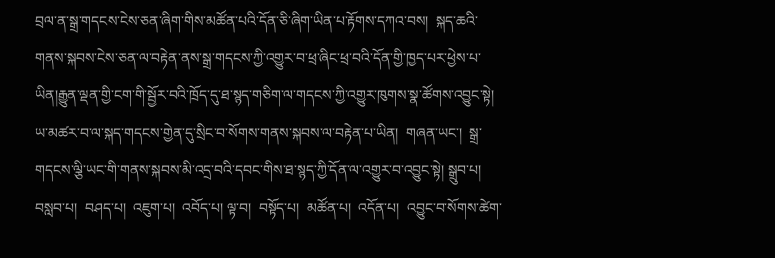བྲལ་ན་སྒྲ་གདངས་ངེས་ཅན་ཞིག་གིས་མཚོན་པའི་དོན་ཅི་ཞིག་ཡིན་པ་རྟོགས་དཀའ་བས།  སྐད་ཆའི་གནས་སྐབས་ངེས་ཅན་ལ་བརྟེན་ནས་སྒྲ་གདངས་ཀྱི་འགྱུར་བ་ཕྲ་ཞིང་ཕྲ་བའི་དོན་གྱི་ཁྱད་པར་ཕྱེས་པ་ཡིན།རྒྱུན་ལྡན་གྱི་ངག་གི་སྦྱོར་བའི་ཁྲོད་དུ་ཐ་སྙད་གཅིག་ལ་གདངས་ཀྱི་འགྱུར་ཁུགས་སྣ་ཚོགས་འབྱུང་སྟེ།  ཡ་མཚར་བ་ལ་སྐད་གདངས་གྱེན་དུ་སྲིང་བ་སོགས་གནས་སྐབས་ལ་བརྟེན་པ་ཡིན།  གཞན་ཡང་།  སྒྲ་གདངས་ལྕི་ཡང་གི་གནས་སྐབས་མི་འདྲ་བའི་དབང་གིས་ཐ་སྙད་ཀྱི་དོན་ལ་འགྱུར་བ་འབྱུང་སྟེ། སྒྲུབ་པ།  བསླབ་པ།  བཤད་པ།  འཇུག་པ།  འབོད་པ། ལྟ་བ།  བསྟོད་པ།  མཚོན་པ།  འདོན་པ།  འབྱུང་བ་སོགས་ཚེག་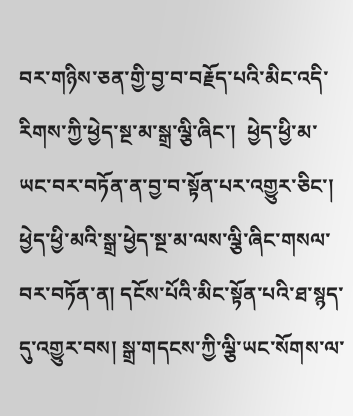བར་གཉིས་ཅན་གྱི་བྱ་བ་བརྗོད་པའི་མིང་འདི་རིགས་ཀྱི་ཕྱེད་སྔ་མ་སྒྲ་ལྕི་ཞིང་།  ཕྱེད་ཕྱི་མ་ཡང་བར་བཏོན་ན་བྱ་བ་སྟོན་པར་འགྱུར་ཅིང་།  ཕྱེད་ཕྱི་མའི་སྒྲ་ཕྱེད་སྔ་མ་ལས་ལྕི་ཞིང་གསལ་བར་བཏོན་ན། དངོས་པོའི་མིང་སྟོན་པའི་ཐ་སྙད་དུ་འགྱུར་བས། སྒྲ་གདངས་ཀྱི་ལྕི་ཡང་སོགས་ལ་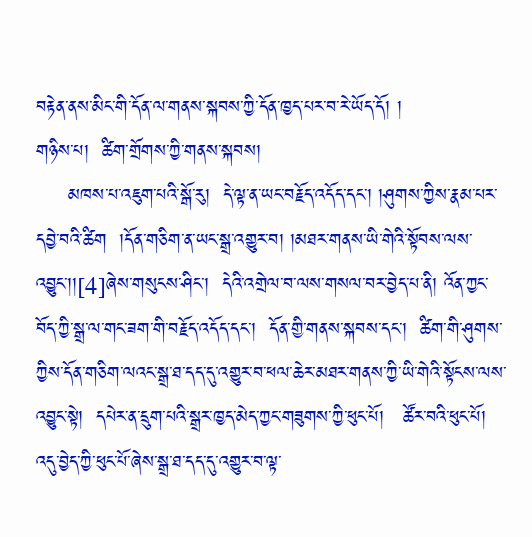བརྟེན་ནས་མིང་གི་དོན་ལ་གནས་སྐབས་ཀྱི་དོན་ཁྱད་པར་བ་རེ་ཡོད་དོ། །
གཉིས་པ།  ཚིག་གྲོགས་ཀྱི་གནས་སྐབས།
     མཁས་པ་འཇུག་པའི་སྒོ་རུ།  དེ་ལྟ་ན་ཡང་བརྗོད་འདོད་དང་། །ཤུགས་ཀྱིས་རྣམ་པར་དབྱེ་བའི་ཚིག  །དོན་གཅིག་ན་ཡང་སྒྲ་འགྱུར་བ། །མཐར་གནས་ཡི་གེའི་སྟོབས་ལས་འབྱུང་།།[4]ཞེས་གསུངས་ཤིང་།  དེའི་འགྲེལ་བ་ལས་གསལ་བར་བྱེད་པ་ནི། འོན་ཀྱང་བོད་ཀྱི་སྒྲ་ལ་གང་ཟག་གི་བརྗོད་འདོད་དང་།  དོན་གྱི་གནས་སྐབས་དང་།  ཚིག་གི་ཤུགས་ཀྱིས་དོན་གཅིག་ལའང་སྒྲ་ཐ་དད་དུ་འགྱུར་བ་ཕལ་ཆེར་མཐར་གནས་ཀྱི་ཡི་གེའི་སྟོངས་ལས་འབྱུང་སྟེ།  དཔེར་ན་དྲུག་པའི་སྒྲར་ཁྱད་མེད་ཀྱང་གཟུགས་ཀྱི་ཕུང་པོ།   ཚོར་བའི་ཕུང་པོ།  འདུ་བྱེད་ཀྱི་ཕུང་པོ་ཞེས་སྒྲ་ཐ་དད་དུ་འགྱུར་བ་ལྟ་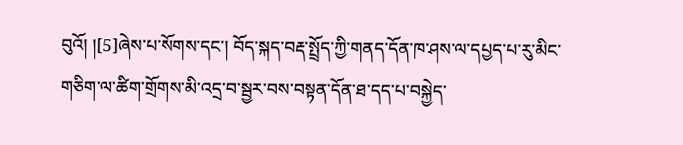བུའོ། །[5]ཞེས་པ་སོགས་དང་། བོད་སྐད་བརྡ་སྤྲོད་ཀྱི་གནད་དོན་ཁ་ཤས་ལ་དཔྱད་པ་རུ་མིང་གཅིག་ལ་ཚིག་གྲོགས་མི་འདྲ་བ་སྦྱར་བས་བསྟན་དོན་ཐ་དད་པ་བསྐྱེད་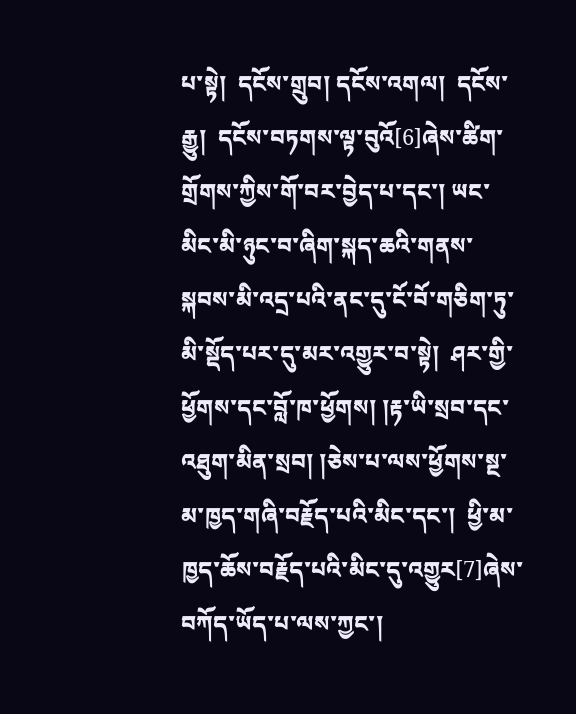པ་སྟེ།  དངོས་གྲུབ། དངོས་འགལ།  དངོས་རྒྱུ།  དངོས་བཏགས་ལྟ་བུའོ[6]ཞེས་ཚིག་གྲོགས་ཀྱིས་གོ་བར་བྱེད་པ་དང་། ཡང་མིང་མི་ཉུང་བ་ཞིག་སྐད་ཆའི་གནས་སྐབས་མི་འདྲ་པའི་ནང་དུ་ངོ་བོ་གཅིག་ཏུ་མི་སྡོད་པར་དུ་མར་འགྱུར་བ་སྟེ།  ཤར་གྱི་ཕྱོགས་དང་བློ་ཁ་ཕྱོགས། །རྟ་ཡི་སྲབ་དང་འཐུག་མིན་སྲབ། །ཅེས་པ་ལས་ཕྱོགས་སྔ་མ་ཁྱད་གཞི་བརྗོད་པའི་མིང་དང་།  ཕྱི་མ་ཁྱད་ཆོས་བརྗོད་པའི་མིང་དུ་འགྱུར[7]ཞེས་བཀོད་ཡོད་པ་ལས་ཀྱང་།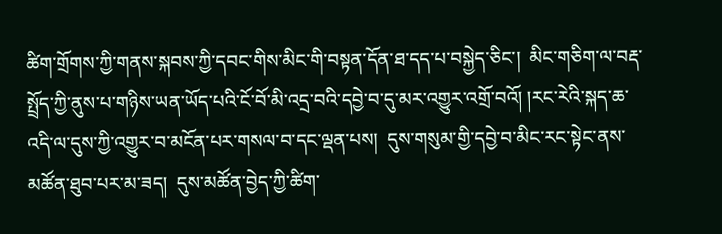ཚིག་གྲོགས་ཀྱི་གནས་སྐབས་ཀྱི་དབང་གིས་མིང་གི་བསྟན་དོན་ཐ་དད་པ་བསྐྱེད་ཅིང་།  མིང་གཅིག་ལ་བརྡ་སྤྲོད་ཀྱི་ནུས་པ་གཉིས་ཡན་ཡོད་པའི་ངོ་བོ་མི་འདྲ་བའི་དབྱེ་བ་དུ་མར་འགྱུར་འགྲོ་བའོ། །རང་རེའི་སྐད་ཆ་འདི་ལ་དུས་ཀྱི་འགྱུར་བ་མངོན་པར་གསལ་བ་དང་ལྡན་པས།  དུས་གསུམ་གྱི་དབྱེ་བ་མིང་རང་སྟེང་ནས་མཚོན་ཐུབ་པར་མ་ཟད།  དུས་མཚོན་བྱེད་ཀྱི་ཚིག་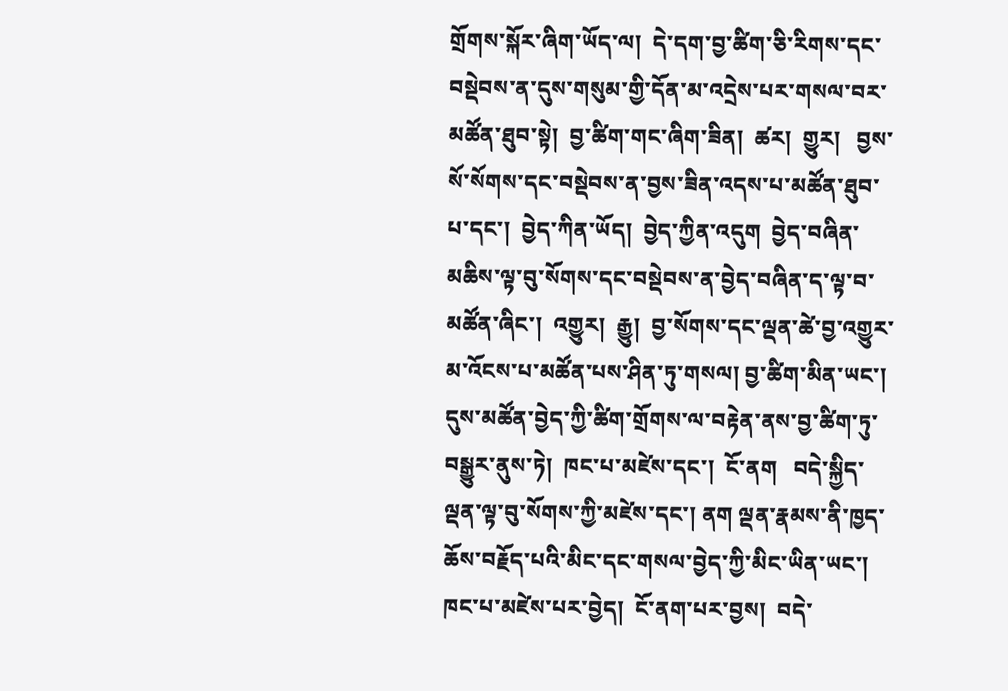གྲོགས་སྐོར་ཞིག་ཡོད་ལ།  དེ་དག་བྱ་ཚིག་ཅི་རིགས་དང་བསྡེབས་ན་དུས་གསུམ་གྱི་དོན་མ་འདྲེས་པར་གསལ་བར་མཚོན་ཐུབ་སྟེ།  བྱ་ཚིག་གང་ཞིག་ཟིན།  ཚར།  གྱུར།   བྱས་སོ་སོགས་དང་བསྡེབས་ན་བྱས་ཟིན་འདས་པ་མཚོན་ཐུབ་པ་དང་།  བྱེད་ཀིན་ཡོད།  བྱེད་ཀྱིན་འདུག  བྱེད་བཞིན་མཆིས་ལྟ་བུ་སོགས་དང་བསྡེབས་ན་བྱེད་བཞིན་ད་ལྟ་བ་མཚོན་ཞིང་།  འགྱུར།  རྒྱུ།  བྱ་སོགས་དང་ལྡན་ཚེ་བྱ་འགྱུར་མ་འོངས་པ་མཚོན་པས་ཤིན་ཏུ་གསལ། བྱ་ཚིག་མིན་ཡང་། དུས་མཚོན་བྱེད་ཀྱི་ཚིག་གྲོགས་ལ་བརྟེན་ནས་བྱ་ཚིག་ཏུ་བསྒྱུར་ནུས་ཏེ།  ཁང་པ་མཛེས་དང་།  ངོ་ནག   བདེ་སྐྱིད་ལྡན་ལྟ་བུ་སོགས་ཀྱི་མཛེས་དང་། ནག ལྡན་རྣམས་ནི་ཁྱད་ཆོས་བརྗོད་པའི་མིང་དང་གསལ་བྱེད་ཀྱི་མིང་ཡིན་ཡང་།  ཁང་པ་མཛེས་པར་བྱེད།  ངོ་ནག་པར་བྱས།  བདེ་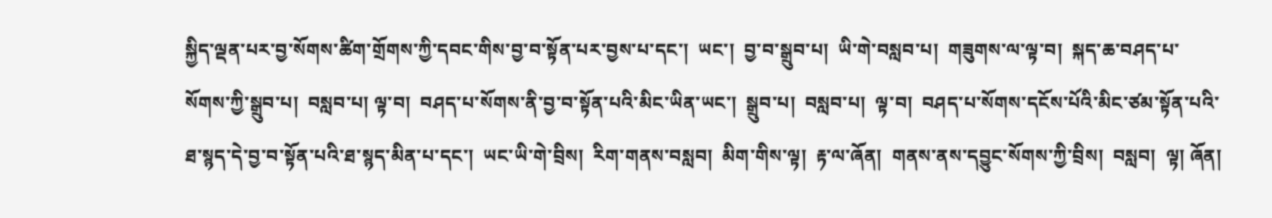སྐྱིད་ལྡན་པར་བྱ་སོགས་ཚིག་གྲོགས་ཀྱི་དབང་གིས་བྱ་བ་སྟོན་པར་བྱས་པ་དང་།  ཡང་།  བྱ་བ་སྒྲུབ་པ།  ཡི་གེ་བསླབ་པ།  གཟུགས་ལ་ལྟ་བ།  སྐད་ཆ་བཤད་པ་སོགས་ཀྱི་སྒྲུབ་པ།  བསླབ་པ། ལྟ་བ།  བཤད་པ་སོགས་ནི་བྱ་བ་སྟོན་པའི་མིང་ཡིན་ཡང་།  སྒྲུབ་པ།  བསླབ་པ།  ལྟ་བ།  བཤད་པ་སོགས་དངོས་པོའི་མིང་ཙམ་སྟོན་པའི་ཐ་སྙད་དེ་བྱ་བ་སྟོན་པའི་ཐ་སྙད་མིན་པ་དང་།  ཡང་ཡི་གེ་བྲིས།  རིག་གནས་བསླབ།  མིག་གིས་ལྟ།  རྟ་ལ་ཞོན།  གནས་ནས་དབྱུང་སོགས་ཀྱི་བྲིས།  བསླབ།  ལྟ། ཞོན།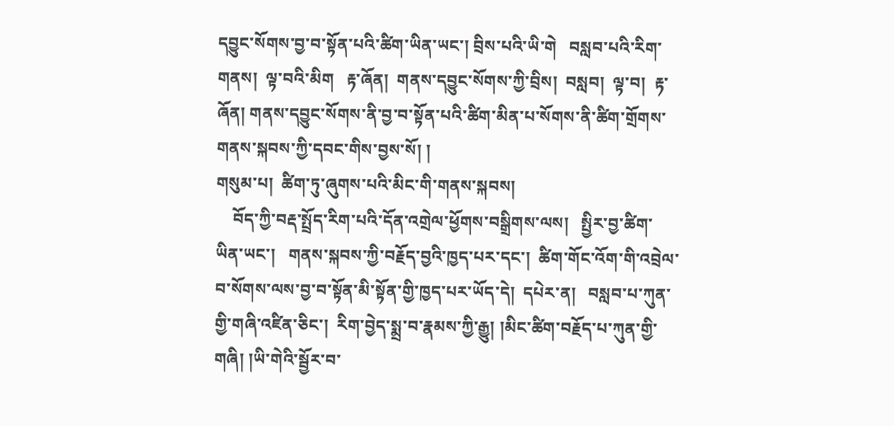དབྱུང་སོགས་བྱ་བ་སྟོན་པའི་ཚིག་ཡིན་ཡང་། བྲིས་པའི་ཡི་གེ   བསླབ་པའི་རིག་གནས།  ལྟ་བའི་མིག   རྟ་ཞོན།  གནས་དབྱུང་སོགས་ཀྱི་བྲིས།  བསླབ།  ལྟ་བ།  རྟ་ཞོན། གནས་དབྱུང་སོགས་ནི་བྱ་བ་སྟོན་པའི་ཚིག་མིན་པ་སོགས་ནི་ཚིག་གྲོགས་གནས་སྐབས་ཀྱི་དབང་གིས་བྱས་སོ། །
གསུམ་པ།  ཚིག་ཏུ་ཞུགས་པའི་མིང་གི་གནས་སྐབས།
    བོད་ཀྱི་བརྡ་སྤྲོད་རིག་པའི་དོན་འགྲེལ་ཕྱོགས་བསྒྲིགས་ལས།   སྤྱིར་བྱ་ཚིག་ཡིན་ཡང་།   གནས་སྐབས་ཀྱི་བརྗོད་བྱའི་ཁྱད་པར་དང་།  ཚིག་གོང་འོག་གི་འབྲེལ་བ་སོགས་ལས་བྱ་བ་སྟོན་མི་སྟོན་གྱི་ཁྱད་པར་ཡོད་དེ།  དཔེར་ན།   བསླབ་པ་ཀུན་གྱི་གཞི་འཛིན་ཅིང་།  རིག་བྱེད་སྨྲ་བ་རྣམས་ཀྱི་རྒྱུ། །མིང་ཚིག་བརྗོད་པ་ཀུན་གྱི་གཞི། །ཡི་གེའི་སྦྱོར་བ་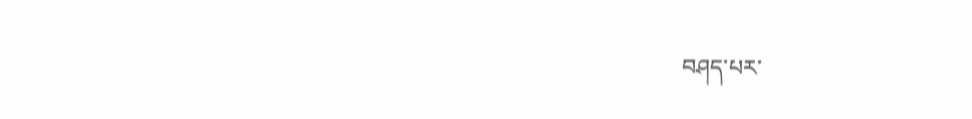བཤད་པར་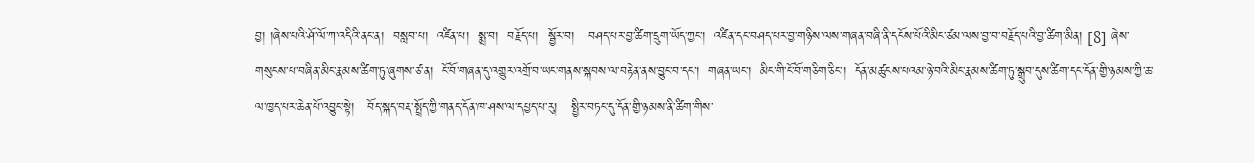བྱ། །ཞེས་པའི་ཤོ་ལོ་ཀ་འདིའི་ནང་ན།  བསླབ་པ།  འཛིན་པ།  སྨྲ་བ།  བརྗོད་པ།  སྦྱོར་བ།   བཤད་པར་བྱ་ཚིག་དྲུག་ཡོད་ཀྱང་།  འཛིན་དང་བཤད་པར་བྱ་གཉིས་ལས་གཞན་བཞི་ནི་དངོས་པོའི་མིང་ཙམ་ལས་བྱ་བ་བརྗོད་པའི་བྱ་ཚིག་མིན། [8] ཞེས་གསུངས་པ་བཞིན་མིང་རྣམས་ཚིག་ཏུ་ཞུགས་ཙ་ན།  ངོ་བོ་གཞན་དུ་འགྱུར་འགྲོ་བ་ཡང་གནས་སྐབས་ལ་བརྟེན་ནས་བྱུང་བ་དང་།  གཞན་ཡང་།  མིང་གི་ངོ་བོ་གཅིག་ཅིང་།  དོན་མཚུངས་པའམ་ཉེ་བའི་མིང་རྣམས་ཚིག་ཏུ་སྒྲུབ་དུས་ཚིག་དང་དོན་གྱི་ཉམས་ཀྱི་ཆ་ལ་ཁྱད་པར་ཆེན་པོ་འབྱུང་སྟེ།   བོད་སྐད་བརྡ་སྤྲོད་ཀྱི་གནད་དོན་ཁ་ཤས་ལ་དཔྱད་པ་རུ།   སྤྱིར་བཏང་དུ་དོན་གྱི་ཉམས་ནི་ཚིག་གིས་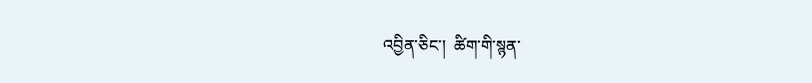འབྱིན་ཅིང་།  ཚིག་གི་སྙན་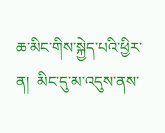ཆ་མིང་གིས་སྐྱེད་པའི་ཕྱིར་ན།  མིང་དུ་མ་འདུས་ནས་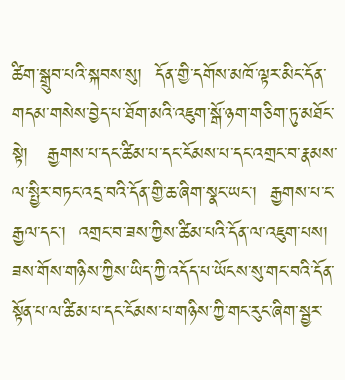ཚིག་སྒྲུབ་པའི་སྐབས་སུ།  དོན་གྱི་དགོས་མཁོ་ལྟར་མིང་དོན་གདམ་གསེས་བྱེད་པ་ཐོག་མའི་འཇུག་སྒོ་ཉག་གཅིག་ཏུ་མཐོང་སྟེ།   རྒྱགས་པ་དང་ཚིམ་པ་དང་ངོམས་པ་དང་འགྲང་བ་རྣམས་ལ་སྤྱིར་བཏང་འདྲ་བའི་དོན་གྱི་ཆ་ཞིག་སྣང་ཡང་།  རྒྱགས་པ་ང་རྒྱལ་དང་།  འགྲང་བ་ཟས་ཀྱིས་ཚིམ་པའི་དོན་ལ་འཇུག་པས།  ཟས་གོས་གཉིས་ཀྱིས་ཡིད་ཀྱི་འདོད་པ་ཡོངས་སུ་གང་བའི་དོན་སྟོན་པ་ལ་ཚིམ་པ་དང་ངོམས་པ་གཉིས་ཀྱི་གང་རུང་ཞིག་སྦྱར་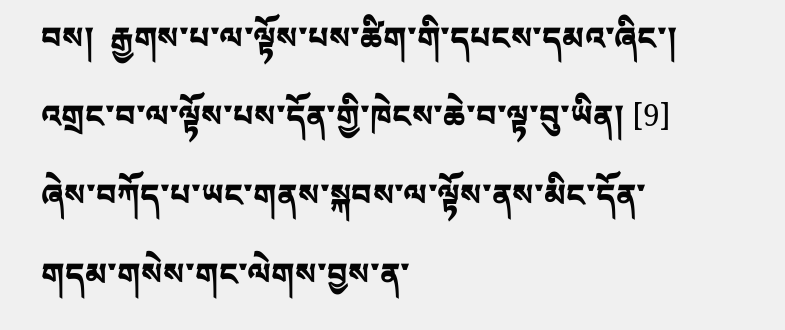བས།  རྒྱགས་པ་ལ་ལྟོས་པས་ཚིག་གི་དཔངས་དམའ་ཞིང་།  འགྲང་བ་ལ་ལྟོས་པས་དོན་གྱི་ཁེངས་ཆེ་བ་ལྟ་བུ་ཡིན། [9] ཞེས་བཀོད་པ་ཡང་གནས་སྐབས་ལ་ལྟོས་ནས་མིང་དོན་གདམ་གསེས་གང་ལེགས་བྱས་ན་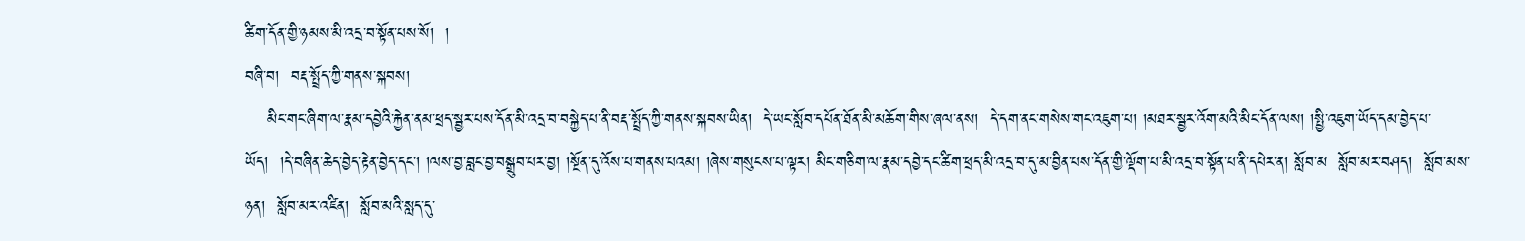ཚིག་དོན་གྱི་ཉམས་མི་འདྲ་བ་སྟོན་པས་སོ།  །
བཞི་བ།  བརྡ་སྤྲོད་ཀྱི་གནས་སྐབས།
    མིང་གང་ཞིག་ལ་རྣམ་དབྱེའི་རྐྱེན་ནམ་ཕྲད་སྦྱར་པས་དོན་མི་འདྲ་བ་བསྐྱེད་པ་ནི་བརྡ་སྤྲོད་ཀྱི་གནས་སྐབས་ཡིན།  དེ་ཡང་སློབ་དཔོན་ཐོན་མི་མཆོག་གིས་ཞལ་ནས།  དེ་དག་ནང་གསེས་གང་འཇུག་པ། །མཐར་སྦྱར་འོག་མའི་མིང་དོན་ལས། །སྤྱི་འཇུག་ཡོད་དམ་བྱེད་པ་ཡོད།  །དེ་བཞིན་ཆེད་བྱེད་རྟེན་བྱེད་དང་། །ལས་བྱ་བླང་བྱ་བསྒྲུབ་པར་བྱ། །སྔོན་དུ་འོས་པ་གནས་པའམ། །ཞེས་གསུངས་པ་ལྟར། མིང་གཅིག་ལ་རྣམ་དབྱེ་དང་ཚིག་ཕྲད་མི་འདྲ་བ་དུ་མ་བྱིན་པས་དོན་གྱི་ལྡོག་པ་མི་འདྲ་བ་སྟོན་པ་ནི་དཔེར་ན། སློབ་མ  སློབ་མར་བཤད།  སློབ་མས་ཉན།  སློབ་མར་འཛིན།  སློབ་མའི་སླད་དུ་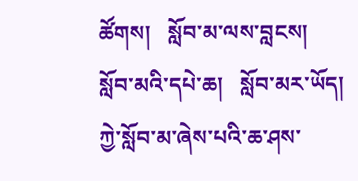ཚོགས།   སློབ་མ་ལས་བླངས།  སློབ་མའི་དཔེ་ཆ།   སློབ་མར་ཡོད།  ཀྱེ་སློབ་མ་ཞེས་པའི་ཆ་ཤས་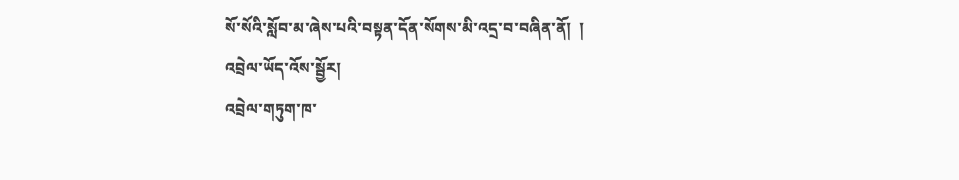སོ་སོའི་སློབ་མ་ཞེས་པའི་བསྟན་དོན་སོགས་མི་འདྲ་བ་བཞིན་ནོ།  །
འབྲེལ་ཡོད་འོས་སྦྱོར།
འབྲེལ་གཏུག་ཁ་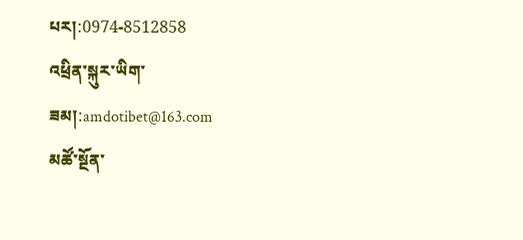པར།:0974-8512858
འཕྲིན་སྐུར་ཡིག་ཟམ།:amdotibet@163.com
མཚོ་སྔོན་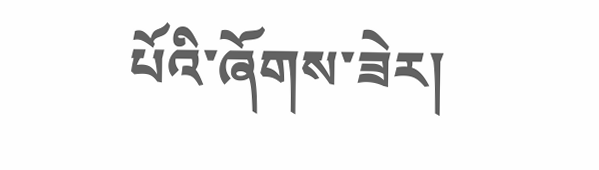པོའི་ཞོགས་ཟེར།